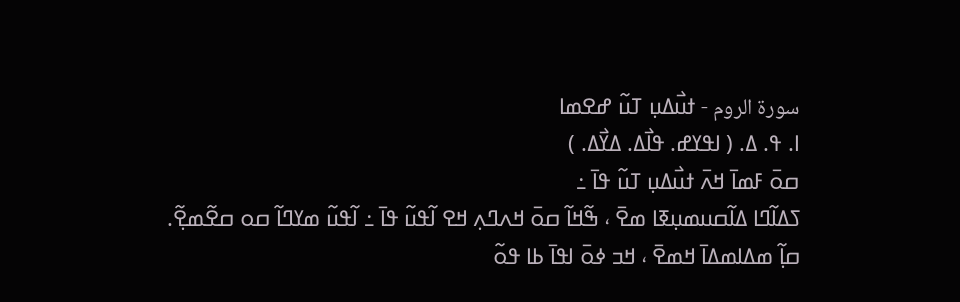سورة الروم - ߙߎ߯ߡߎ߲ ߠߎ߬ ߝߐߘߊ
ߊ. ߟ. ߡ. ( ߊߟߌߝ. ߟߊ߯ߡ. ߡߌ߯ߡ. )
ߛߋ߫ ߓߘߊ߫ ߞߍ߫ ߙߎ߯ߡߎ߲ ߠߎ߬ ߟߊ߫ ߸
ߖߡߊ߬ߣߊ ߡߊ߬ߛߎߘߎ߲ߧߊ ߘߐ߫ ، ߒ߬ߞߊ߬ ߛߋ߫ ߞߍߣߍ߲ ߞߐ ߊ߬ߟߎ߬ ߟߊ߫ ߸ ߊ߬ߟߎ߬ ߘߌߣߊ߬ ߛߋ ߛߐ߬ߘߐ߲߬.
ߛߊ߲߬ ߘߡߊߘߡߊ߫ ߞߘߐ߫ ، ߞߏ ߦߋ߫ ߊߟߊ߫ ߕߊ ߟߋ߬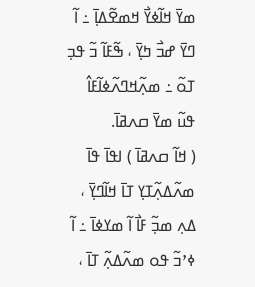ߘߌ߫ ߞߊ߬ߦߌ߯ ߞߘߐ߬ߡߊ߲߫ ߸ ߊ߬ ߣߌ߫ ߝߏ߯ ߤߌ߲߫ ، ߒ߬ߓߊ߬ ߏ߬ ߟߏ߲ ߠߋ߬ ߸ ߘߍ߲߬ߞߣߍ߬ߦߊ߬ߓߊ߮ ߟߎ߬ ߘߌ߫ ߛߍߥߊ߫.
( ߞߊ߬ ߛߍߥߊ߫ ) ߊߟߊ߫ ߟߊ߫ ߘߍ߬ߡߍ߲߬ߠߌ߲ ߠߊ߫ ߞߊ߬ߣߌ߲߫ ، ߡߍ߲ ߘߏ߲߬ ߓߊ߯ ߊ߬ ߘߌߦߊ߫ ߸ ߊ߬ ߦߴߏ߬ ߟߋ ߘߍ߬ߡߍ߲߬ ߠߊ߫ ،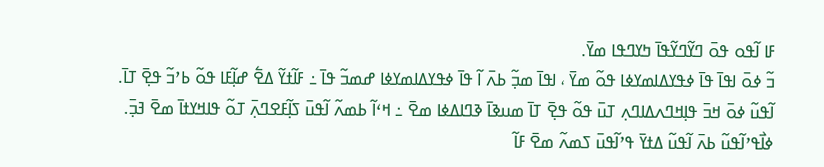ߓߊ ߊ߬ߟߋ ߟߋ߫ ߣߌ߬ߣߌ߬ߟߊ߫ ߤߌߣߟߊ ߘߌ߫.
ߏ߬ ߦߋ߫ ߊߟߊ߫ ߟߊ߫ ߦߟߌߡߊߘߌߦߊ ߟߋ߬ ߘߌ߫ ، ߊߟߊ߫ ߘߏ߲߬ ߕߍ߫ ߊ߬ ߟߊ߫ ߦߟߌߡߊߘߌߦߊ ߝߘߏ߬ ߟߊ߫ ߸ ߓߊ߬ߙߌ߬ ߡߐ߱ ߝߊ߲߬ߓߊ ߟߋ߬ ߕߴߏ߬ ߟߐ߲߫ ߠߊ߫.
ߊ߬ߟߎ߬ ߦߋ߫ ߞߏ߫ ߟߊ߲ߞߣߍߡߊߣߍ߲ ߠߎ߫ ߟߋ߬ ߟߐ߲߫ ߠߊ߫ ߘߎߢߊ߫ ߢߣߊߡߦߊ ߘߐ߫ ߸ ߞߵߊ߬ ߕߘߍ߬ ߊ߬ߟߎ߫ ߖߊ߲߬ߓߐߣߍ߲߫ ߠߋ߬ ߟߊߞߌߙߊ߫ ߘߐ߫ ߔߏ߲߫.
ߦߊ߯ߟߴߊ߬ߟߎ߬ ߕߍ߫ ߊ߬ߟߎ߬ ߡߙߌ߫ ߟߴߊ߬ߟߎ߫ ߖߘߍ߬ ߘߐ߫ ߓߊ߬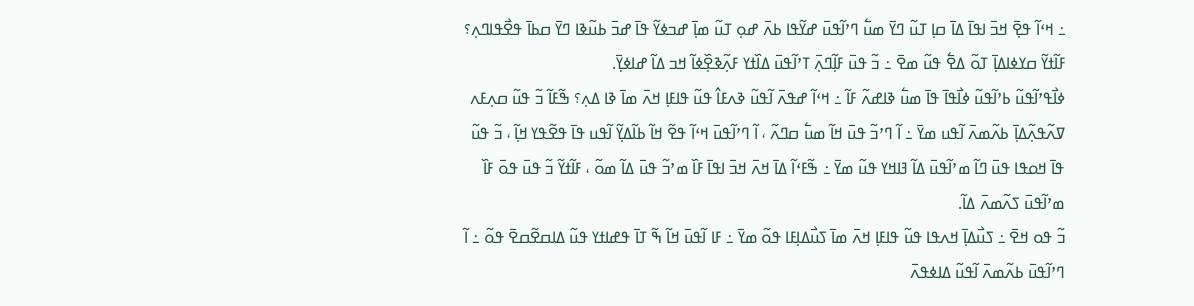߸ ߞߵߊ߬ ߟߐ߲߫ ߞߏ߫ ߊߟߊ߫ ߡߊ߫ ߛߊ߲ ߠߎ߬ ߣߌ߫ ߘߎ߱ ߣߴߊ߬ߟߎ߫ ߝߌ߬ߟߊ ߕߍ߫ ߝߋ߲ ߠߎ߬ ߘߊ߲߫ ߝߏߦߌ߬ ߟߊ߫ ߝߏ߫ ߕߎ߬ߢߊ ߣߌ߫ ߛߕߊ߫ ߟߐ߯ߟߊߣߍ߲؟ ߓߊ߬ߙߌ߬ ߛߌߦߊߡߊ߲߫ ߠߋ߬ ߡߐ߱ ߟߎ߬ ߘߐ߫ ߸ ߏ߬ ߟߎ߫ ߓߊ߲߬ߣߍ߲߫ ߠߴߊ߬ߟߎ߫ ߡߊ߰ߙߌ ߓߍ߲߬ߢߐ߲߰ߦߊ߬ ߞߏ ߡߊ߬ ߝߊߦߌ߲߫.
ߦߊ߯ߟߴߊ߬ߟߎ߬ ߕߴߊ߬ߟߎ߬ ߦߊ߯ߟߊ߫ ߟߊ߫ ߘߎ߱ ߢߊߝߍ߬ ߓߊ߬ ߸ ߞߵߊ߬ ߝߟߍ߫ ߊ߬ߟߎ߬ ߢߍߓߊ߮ ߟߎ߬ ߟߊߓߊ߲ ߞߍ߫ ߘߊ߫ ߢߊ ߡߍ߲؟ ߒ߬ߓߊ߬ ߏ߬ ߟߎ߬ ߛߍ߲ߓߍ ߜߍ߬ߟߍ߲߬ߡߊ߲߫ ߕߍ߬ߘߍ߫ ߊ߬ߟߎ ߘߌ߫ ߸ ߊ߬ ߣߴߏ߬ ߟߎ߫ ߞߊ߬ ߘߎ߱ ߛߣߍ߬ ، ߊ߬ ߣߴߊ߬ߟߎ߫ ߞߵߊ߬ ߟߐ߬ ߞߊ߬ ߕߊ߬ߡߌ߲߬ ߊ߬ߟߎ ߟߊ߫ ߟߐ߬ߟߌ ߞߊ߲߬ ، ߏ߬ ߟߎ߬ ߟߊ߫ ߞߋߟߊ ߟߎ߫ ߣߊ߬ ߘߴߊ߬ߟߎ߫ ߡߊ߬ ߔߊߞߌ ߟߎ߬ ߘߌ߫ ߸ ߒ߬ߓߵߊ߬ ߡߊ߫ ߞߍ߫ ߞߏ߫ ߊߟߊ߫ ߓߊ߰ ߘߴߏ߬ ߟߎ߫ ߡߊ߬ ߘߋ߬ ، ߓߊ߬ߙߌ߬ ߏ߬ ߟߎ߫ ߟߋ߫ ߓߊ߰ ߘߴߊ߬ߟߎ߫ ߖߍ߬ߘߍ߫ ߡߊ߬.
ߏ߬ ߟߋ ߞߐ߫ ߸ ߖߎ߯ߡߊ߲߫ ߞߍߟߊ ߟߎ߬ ߟߊߓߊ߲ ߞߍ߫ ߘߊ߫ ߖߎ߯ߡߊ߲ߓߊ ߟߋ߬ ߘߌ߫ ߸ ߓߊ ߊ߬ߟߎ߫ ߞߊ߬ ߒ߬ ߠߊ߫ ߟߝߊߙߌ ߟߎ߬ ߡߊߛߐ߬ߛߐ߫ ߟߋ߬ ߸ ߊ߬ ߣߴߊ߬ߟߎ߫ ߕߍ߬ߘߍ߫ ߊ߬ߟߎ߬ ߡߊߦߟߍ߫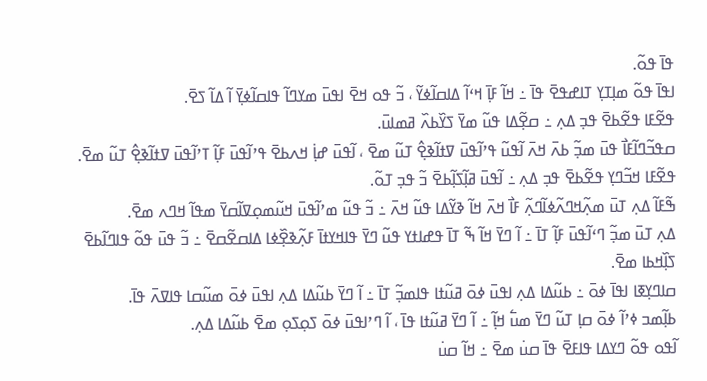ߟߊ߫ ߟߋ߬.
ߊߟߊ߫ ߟߋ߬ ߘߊ߲ߠߌ߲ ߠߊߝߟߐ߫ ߟߊ߫ ߸ ߞߊ߬ ߓߊ߲߫ ߞߵߊ߬ ߡߊߛߊ߬ߦߌ߬ ، ߏ߬ ߟߋ ߞߐ߫ ߊߟߎ߫ ߘߌߣߊ߬ ߟߊߛߊ߬ߦߌ߲߫ ߊ߬ ߡߊ߬ ߖߐ߫.
ߟߐ߬ߓߊ ߟߐ߬ߕߐ߫ ߟߏ߲ ߡߍ߲ ߸ ߛߐ߲߬ߡߊ ߟߎ߬ ߘߌ߫ ߖߌ߰ߕߍ߰ ߥߘߊߎ߫.
ߛߟߏ߬ߣߊ߬ߓߊ߯ ߟߎ߫ ߘߏ߲߬ ߕߍ߫ ߞߍ߫ ߊ߬ߟߎ߬ ߟߴߊ߬ߟߎ߫ ߜߙߊ߬ߢߐ߲߮ ߠߎ߬ ߘߐ߫ ، ߊ߬ߟߎ߫ ߝߊ߲߭ ߞߍߕߐ߫ ߟߴߊ߬ߟߎ߫ ߓߊ߲߬ ߠߴߊ߬ߟߎ߫ ߜߙߊ߬ߢߐ߲߮ ߠߎ߬ ߘߐ߫.
ߟߐ߬ߓߊ ߞߏ߬ߣߌ߲ ߟߐ߬ߕߐ߫ ߟߏ߲ ߡߍ߲ ߸ ߊ߬ߟߎ߫ ߥߊ߲߬ߖߊ߲߬ߕߐ߫ ߏ߬ ߟߏ߲ ߠߋ߬.
ߒ߬ߓߊ߬ ߡߍ߲ ߠߎ߫ ߘߍ߲߬ߞߣߍ߬ߦߊ߬ߣߍ߲߬ ߓߊ߯ ߞߍ߫ ߞߊ߬ ߢߌ߬ߡߊ ߟߎ߬ ߞߍ߫ ߸ ߏ߬ ߟߎ߬ ߘߴߊ߬ߟߎ߫ ߞߎ߬ߘߋ߲ߜߊ߬ߛߌ߫ ߘߟߊ߬ ߞߣߍ ߘߐ߫.
ߡߍ߲ ߠߎ߫ ߘߏ߲߬ ߣߵߊ߬ߟߎ߫ ߓߊ߲߬ ߠߊ߫ ߸ ߊ߬ ߣߌ߫ ߞߊ߬ ߒ߬ ߠߊ߫ ߟߝߊߙߌ ߟߎ߬ ߣߌ߫ ߟߊߞߌߙߊ߫ ߓߍ߲߬ߢߐ߲߰ߦߊ ߡߊߛߐ߬ߛߐ߫ ߸ ߏ߬ ߟߎ߫ ߟߋ߬ ߟߊߣߊ߬ߕߐ߫ ߖߊ߲߰ߞߕߊ ߘߐ߫.
ߛߊߣߌ߲ߧߊ ߊߟߊ߫ ߦߋ߫ ߸ ߕߎ߬ߡߊ ߡߍ߲ ߊߟߎ߫ ߦߋ߫ ߥߎ߬ߙߊ ߟߊߘߏ߲߬ ߠߊ߫ ߸ ߊ߬ ߣߌ߫ ߕߎ߬ߡߊ ߡߍ߲ ߊߟߎ߫ ߦߋ߫ ߘߎ߬ߛߊ ߟߊߜߍ߫ ߟߊ߫.
ߕߊ߲߬ߘߏ ߦߴߊ߬ ߦߋ߫ ߛߊ߲ ߠߎ߬ ߣߌ߫ ߘߎ߱ ߞߊ߲߬ ߸ ߊ߬ ߣߌ߫ ߥߎ߬ߙߊ ߟߊ߫ ، ߊ߬ ߣߴߊߟߎ߫ ߦߋ߫ ߖߋ߲ߖߋ߲ ߘߐ߫ ߕߎ߬ߡߊ ߡߍ߲.
ߊ߬ߟߋ ߟߋ߬ ߣߌߡߊ ߟߊߓߐ߫ ߟߊ߫ ߛߎ߭ ߘߐ߫ ߸ ߞߊ߬ ߛߎ߭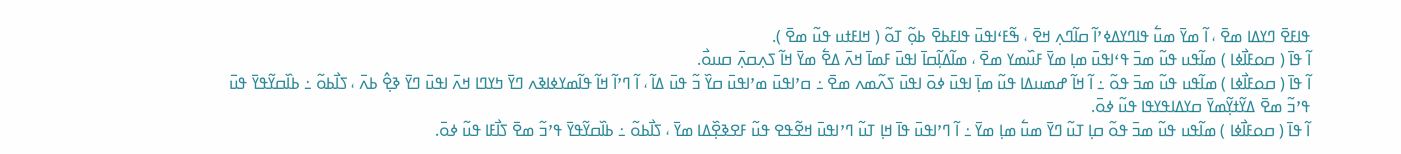ߟߊߓߐ߫ ߣߌߡߊ ߘߐ߫ ، ߊ߬ ߘߌ߫ ߘߎ߱ ߟߊߣߌߡߦߴߊ߬ ߛߊ߬ߣߍ߲ ߞߐ߫ ، ߒ߬ߓߵߊߟߎ߫ ߟߊߓߕߐ߫ ߕߋ߲߬ ߠߋ߬ ( ߞߊߓߙߎ ߟߎ߬ ߘߐ߫ ).
ߊ߬ ߟߊ߫ ( ߛߋߓߊ߯ߦߊ ) ߘߊ߬ߟߎ ߟߎ߬ ߘߏ߫ ߟߵߊߟߎ߫ ߘߊ߲ ߘߌ߫ ߓߎ߰ߘߌ ߘߐ߫ ، ߘߊ߬ߡߊ߲߬ߛߊ߫ ߊߟߎ߫ ߓߘߊ߫ ߞߍ߫ ߡߐ߱ ߘߌ߫ ߞߊ߬ ߖߍ߲ߛߍ߲߫ ߛߎߋ߯.
ߊ߬ ߟߊ߫ ( ߛߋߓߊ߯ߦߊ ) ߘߊ߬ߟߎ ߟߎ߬ ߘߏ߫ ߟߋ߬ ߸ ߊ߬ ߞߊ߬ ߝߘߎߡߊ ߟߎ߬ ߘߊ߲߫ ߊߟߎ߫ ߦߋ߫ ߊߟߎ߫ ߖߍ߬ߘߍ ߘߐ߫ ߸ ߛߴߊߟߎ߫ ߘߴߊߟߎ߫ ߛߌ߰ ߏ߬ ߟߎ߫ ߡߊ߬ ، ߊ߬ ߣߴߊ߬ ߞߊ߬ ߟߊ߬ߘߌߦߊߢߍ ߣߌ߫ ߤߌߣߊ ߞߍ߫ ߊߟߎ߫ ߣߌ߫ ߢߐ߲߮ ߕߍ߫ ، ߖߊ߯ߕߋ߬ ߸ ߕߊ߰ߛߌ߬ߟߌ߫ ߟߎ߫ ߟߴߏ߬ ߘߐ߫ ߡߌ߬ߙߌ߲߬ߘߌ߫ ߛߌߡߊߟߌߟߊ ߟߎ߬ ߦߋ߫.
ߊ߬ ߟߊ߫ ( ߛߋߓߊ߯ߦߊ ) ߘߊ߬ߟߎ ߟߎ߬ ߘߏ߫ ߟߋ߬ ߛߊ߲ ߠߎ߬ ߣߌ߫ ߘߎ߱ ߘߊ߲ ߘߌ߫ ߸ ߊ߬ ߣߴߊߟߎ߫ ߟߊ߫ ߞߊ߲ ߠߎ߬ ߣߴߊߟߎ߫ ߞߐ߬ߟߐ ߟߎ߬ ߓߐߢߐ߲߰ߡߊ ߘߌ߫ ، ߖߊ߯ߕߋ߬ ߸ ߕߊ߰ߛߌ߬ߟߌ߫ ߟߴߏ߬ ߘߐ߫ ߖߊ߯ߓߊ ߟߎ߬ ߦߋ߫.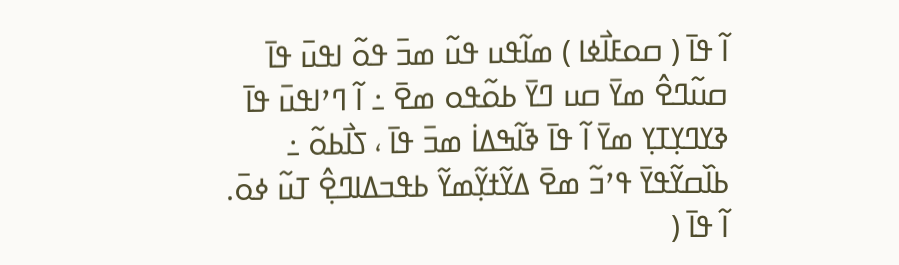ߊ߬ ߟߊ߫ ( ߛߋߓߊ߯ߦߊ ) ߘߊ߬ߟߎ ߟߎ߬ ߘߏ߫ ߟߋ߬ ߊߟߎ߫ ߟߊ߫ ߛߎ߬ߣߐ߮ ߘߌ߫ ߛߎ ߣߌ߫ ߕߋ߬ߟߋ ߘߐ߫ ߸ ߊ߬ ߣߴߊߟߎ߫ ߟߊ߫ ߢߌߣߌ߲ߠߌ߲ ߘߌ߫ ߊ߬ ߟߊ߫ ߢߊ߬ߒߡߊ߭ ߘߏ߫ ߟߊ߫ ، ߖߊ߯ߕߋ߬ ߸ ߕߊ߰ߛߌ߬ߟߌ߫ ߟߴߏ߬ ߘߐ߫ ߡߌ߬ߙߌ߲߬ߘߌ߬ ߕߟߏߡߊߣߐ߲߮ ߠߎ߬ ߦߋ߫.
ߊ߬ ߟߊ߫ (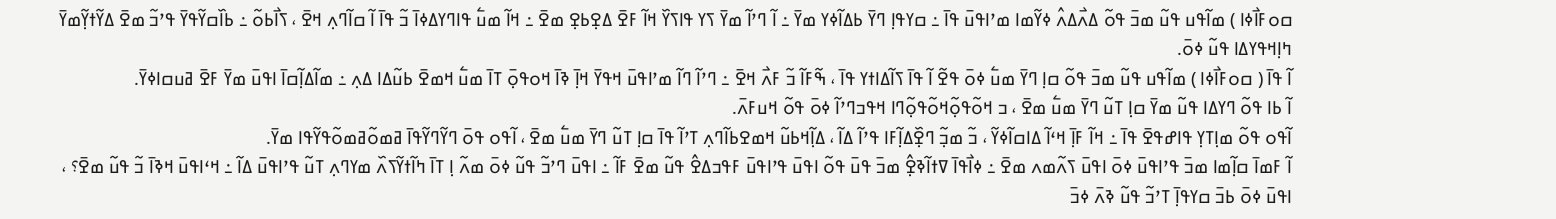ߛߋߓߊ߯ߦߊ ) ߘߊ߬ߟߎ ߟߎ߬ ߘߏ߫ ߟߋ߬ ߡߍ߯ߡߍ߮ ߦߌ߬ߘߊ ߘߴߊߟߎ߫ ߟߊ߫ ߸ ߛߌߟߊ߲ ߣߌ߫ ߕߡߊ߬ߦߌ ߘߌ߫ ߸ ߊ߬ ߣߴߊ߬ ߘߌ߫ ߖߌ ߟߊߖߌ߰ ߞߊ߬ ߓߐ߫ ߡߐ߲ߕߐ߲ ߘߐ߫ ߸ ߞߊ߬ ߘߎ߱ ߟߊߣߌߡߦߊ߫ ߏ߬ ߟߊ߫ ߊ߬ ߛߊ߬ߣߍ߲ ߞߐ߫ ، ߖߊ߯ߕߋ߬ ߸ ߕߊ߰ߛߌ߬ߟߌ߫ ߟߴߏ߬ ߘߐ߫ ߡߌ߬ߙߌ߲߬ߘߌ߫ ߤߊ߲ߞߟߌߡߊ ߟߎ߬ ߦߋ߫.
ߊ߬ ߟߊ߫ ( ߛߋߓߊ߯ߦߊ ) ߘߊ߬ߟߎ ߟߎ߬ ߘߏ߫ ߟߋ߬ ߛߊ߲ ߣߌ߫ ߘߎ߱ ߦߋ߫ ߟߐ߬ ߊ߬ ߟߊ߫ ߖߊ߬ߡߊߙߌ ߟߊ߫ ، ߒ߬ߓߊ߬ ߏ߬ ߓߍ߯ ߞߐ߫ ߸ ߣߴߊ߬ ߣߊ߬ ߘߴߊߟߎ߫ ߞߟߌ߫ ߞߊ߲߫ ߢߊ߫ ߞߋߟߋ߲߫ ߠߊ߫ ߘߎ߱ ߞߘߐ߫ ߕߎ߬ߡߊ ߡߍ߲ ߸ ߘߊ߬ߡߊ߲߬ߛߊ߫ ߊߟߎ߫ ߘߌ߫ ߓߐ߫ ߥߎߛߊߦߌ߫.
ߊ߬ ߕߊ ߟߋ߬ ߣߌߡߊ ߟߎ߬ ߘߌ߫ ߛߊ߲ ߠߎ߬ ߣߌ߫ ߘߎ߱ ߘߐ߫ ، ߏ ߞߋ߬ߟߋ߲߬ߞߋ߬ߟߋ߲߬ߣߊ ߞߟߏߣߴߊ߬ ߦߋ߫ ߟߋ߬ ߞߎߓߍ߫.
ߊ߬ߟߋ ߟߋ߬ ߘߊ߲ߠߌ߲ ߟߊߝߟߐ߫ ߟߊ߫ ߸ ߞߊ߬ ߓߊ߲߫ ߞߵߊ߬ ߡߊߛߊ߬ߦߌ߬ ، ߏ߬ ߘߏ߲߬ ߣߐ߲߰ߡߊ߲߬ߓߊ ߟߴߊ߬ ߡߊ߬ ، ߡߊ߲߬ߞߕߎ߬ ߞߘߐߕߊ߬ߣߍ߲ ߠߴߊ߬ ߟߊ߫ ߛߊ߲ ߠߎ߬ ߣߌ߫ ߘߎ߱ ߘߐ߫ ، ߊ߬ߟߋ ߟߋ߫ ߣߌ߬ߣߌ߬ߟߊ߫ ߥߘߋ߬ߥߘߋ߬ߟߌ߬ߟߊ ߘߌ߫.
ߊ߬ ߓߘߊ߫ ߛߊ߲߬ߘߊ ߘߏ߫ ߟߴߊߟߎ߫ ߦߋ߫ ߊߟߎ߫ ߖߍ߬ߘߍ ߘߐ߫ ߸ ߦߊ߯ߟߊ߫ ߜߙߊ߬ߢߐ߲߮ ߘߏ߫ ߟߎ߫ ߟߋ߬ ߊߟߎ߫ ߟߴߊߟߎ߫ ߓߟߏߡߐ߮ ߟߎ߬ ߘߐ߫ ߓߊ߬ ߸ ߊߟߎ߫ ߣߴߏ߬ ߟߎ߬ ߦߋ߫ ߘߍ߬ ߊ߲ ߠߊ߫ ߤߊ߬ߙߌ߬ߖߍ߰ ߘߌߣߍ߲ ߠߎ߬ ߟߴߊߟߎ߫ ߡߊ߬ ߸ ߞߵߊߟߎ߫ ߞߢߊ߫ ߏ߬ ߟߎ߬ ߘߐ߫؟ ، ߊߟߎ߫ ߦߋ߫ ߕߏ߫ ߛߌߟߊ߲߫ ߠߴߏ߬ ߟߎ߬ ߢߍ߫ ߦߏ߫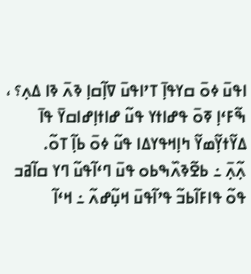ߊߟߎ߫ ߦߋ߫ ߛߌߟߊ߲߫ ߠߴߊߟߎ߫ ߜߊ߲߬ߛߊ߲ ߢߍ߫ ߢߊ ߡߍ߲؟ ، ߒ߬ߓߵߊ߲ ߧߋ߫ ߟߝߊߙߌ ߟߎ߬ ߝߊߙߊ߲ߝߊߛߌ߫ ߟߊ߫ ߡߌ߬ߙߌ߲߬ߘߌ߬ ߤߊ߲ߞߟߌߡߊ ߟߎ߬ ߦߋ߫ ߕߊ߲߬ ߠߋ߬.
ߍ߲߬ߍ߲߫ ߸ ߕߐ߬ߢߍ߰ߒߕߋ ߟߎ߫ ߣߵߊ߬ߟߎ߬ ߣߌ ߛߊ߬ߥߏ ߟߋ߬ ߟߊߓߊ߬ߕߏ߬ ߟߴߊ߬ߟߎ߫ ߞߎ߲߬ߝߍ߬ ߸ ߞߵߊ߬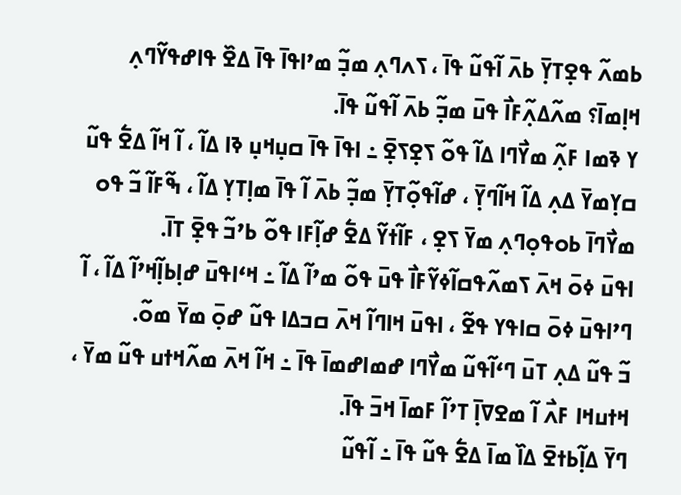ߕߘߍ߬ ߟߐ߲ߠߌ߲߫ ߕߍ߫ ߊ߬ߟߎ߬ ߟߊ߫ ، ߖߍߣߍ߲ ߘߏ߲߬ ߘߴߊߟߊ߫ ߟߊ߫ ߡߐ߰ ߟߊߝߟߌ߬ߣߍ߲ ߞߊ߲ߘߊ߫؟ ߘߍ߬ߡߍ߲߬ߓߊ߯ ߟߎ߫ ߘߏ߲߬ ߕߍ߫ ߊ߬ߟߎ߬ ߟߊ߫.
ߌ ߢߘߊ ߓߍ߲߬ ߘߌ߯ߣߊ ߡߊ߬ ߟߋ߬ ߖߐ߲ߖߐ߲߫ ߸ ߊߟߊ߫ ߟߊ߫ ߛߎ߲ߞߎ߲ ߢߊ ߡߊ߬ ، ߊ߬ ߞߊ߬ ߡߐ߱ ߟߎ߬ ߛߌ߲ߘߌ߫ ߡߍ߲ ߡߊ߬ ߞߊ߬ߣߌ߲߫ ، ߝߊ߬ߟߋ߲߬ߠߌ߲߫ ߘߏ߲߬ ߕߍ߫ ߊ߬ ߟߊ߫ ߘߊ߲ߠߌ߲ ߡߊ߬ ، ߒ߬ߓߊ߬ ߏ߬ ߟߋ ߘߌ߯ߣߊ߫ ߕߋߟߋ߲ߣߍ߲ ߘߌ߫ ߖߐ߲ ، ߓߊ߬ߙߌ߬ ߡߐ߱ ߝߊ߲߬ߓߊ ߟߋ߬ ߕߴߏ߬ ߟߐ߲߫ ߠߊ߫.
ߊߟߎ߫ ߦߋ߫ ߞߍ߫ ߖߘߍ߬ߟߛߊ߬ߦߌ߬ߓߊ߯ ߟߎ߫ ߟߋ߬ ߘߴߊ߬ ߡߊ߬ ߸ ߞߵߊߟߎ߫ ߝߊ߲ߕߊ߲߬ߞߴߊ߬ ߡߊ߬ ، ߊ߬ ߣߴߊߟߎ߫ ߦߋ߫ ߛߊߟߌ ߟߐ߬ ، ߊߟߎ߫ ߞߊߣߊ߬ ߞߍ߫ ߛߏߡߊ ߟߎ߬ ߝߋ߲߫ ߘߌ߫ ߘߋ߬.
ߏ߬ ߟߎ߬ ߡߍ߲ ߠߎ߫ ߣߵߊ߬ߟߎ߬ ߘߌ߯ߣߊ ߝߘߊߝߘߊ߫ ߟߊ߫ ߸ ߞߊ߬ ߞߍ߫ ߘߍ߬ߞߙߎ ߟߎ߬ ߘߌ߫ ، ߞߙߎߞߊ ߓߍ߯ ߊ߬ ߘߐߜߊ߲߫ ߠߴߊ߬ ߓߘߊ߫ ߞߏ߫ ߟߊ߫.
ߣߌ߫ ߡߊ߲߬ߕߙߐ߫ ߡߊ߰ ߘߊ߫ ߡߐ߱ ߟߎ߬ ߟߊ߫ ߸ ߊ߬ߟߎ߬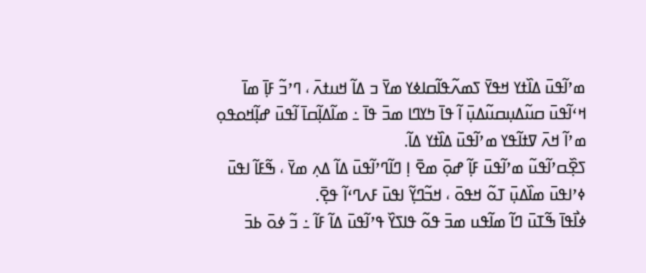ߘߴߊ߬ߟߎ߫ ߡߊ߰ߙߌ ߞߟߌ߫ ߖߘߍ߬ߟߊ߬ߛߊߦߌ ߘߌ߫ ߏ ߡߊ߬ ߞߎߙߍ߫ ، ߣߴߏ߬ ߓߊ߲߫ ߘߊ߫ ߞߵߊ߬ߟߎ߫ ߛߎ߬ߡߎ߲ߛߎ߬ߡߎ߲߫ ߊ߬ ߟߊ߫ ߤߌߣߊ ߘߏ߫ ߟߊ߫ ߸ ߘߊ߬ߡߊ߲߬ߛߊ߫ ߊ߬ߟߎ߫ ߝߊ߲߬ߞߋߟߋ߲ ߘߴߊ߬ ߞߍ߫ ߜߙߊ߬ߟߌ ߘߴߊ߬ߟߎ߫ ߡߊ߰ߙߌ ߡߊ߬.
ߖߐ߲߰ߛߴߊ߬ߟߎ߬ ߘߴߊ߬ߟߎ߫ ߓߊ߲߬ ߝߋ߲߫ ߘߐ߫ ߊ߲ ߣߊ߬ߣߴߊ߬ߟߎ߫ ߡߊ߬ ߡߍ߲ ߘߌ߫ ، ߒ߬ߓߊ߬ ߊߟߎ߫ ߦߴߊߟߎ߫ ߘߊ߰ߡߎ߲߫ ߠߋ߬ ߞߟߋ߫ ، ߞߏ߬ߣߌ߲߬ ߊߟߎ߫ ߓߍߣߵߊ߬ ߟߐ߲߫.
ߦߊ߯ߟߊ߫ ߒ߬ߠߎ߫ ߣߊ߬ ߘߊ߬ߟߎ ߘߏ߫ ߟߋ߬ ߟߊߖߌ߰ ߟߴߊ߬ߟߎ߫ ߡߊ߬ ߓߊ߬ ߸ ߏ߬ ߦߋ߫ ߕߏ߫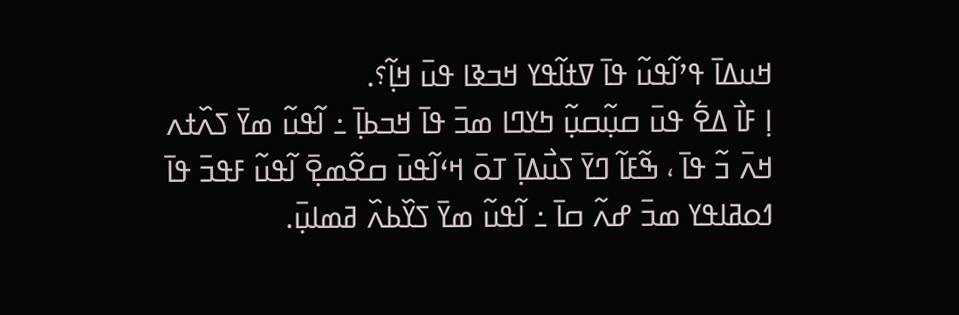ߞߎߡߊ߫ ߟߴߊ߬ߟߎ߬ ߟߊ߫ ߜߙߊ߬ߟߌ ߞߏߢߊ ߟߎ߫ ߞߊ߲߬؟.
ߊ߲ ߓߊ߯ ߡߐ߱ ߟߎ߫ ߛߎ߲߬ߛߎ߲߬ ߤߌߣߊ ߘߏ߫ ߟߊ߫ ߞߏߕߊ߲߫ ߸ ߊ߬ߟߎ߬ ߘߌ߫ ߖߍ߰ߙߍ ߞߍ߫ ߏ߬ ߟߊ߫ ، ߒ߬ߓߊ߬ ߣߌ߫ ߖߎ߯ߡߊ߲߫ ߠߋ߫ ߞߵߊ߬ߟߎ߫ ߛߐ߬ߘߐ߲߫ ߊ߬ߟߎ߬ ߓߟߏ߫ ߟߊ߫ ߗߋߥߊߟߌ ߘߏ߫ ߝߍ߬ ߛߊ߫ ߸ ߊ߬ߟߎ߬ ߘߌ߫ ߖߌ߰ߕߍ߰ ߥߘߊߎ߲߫.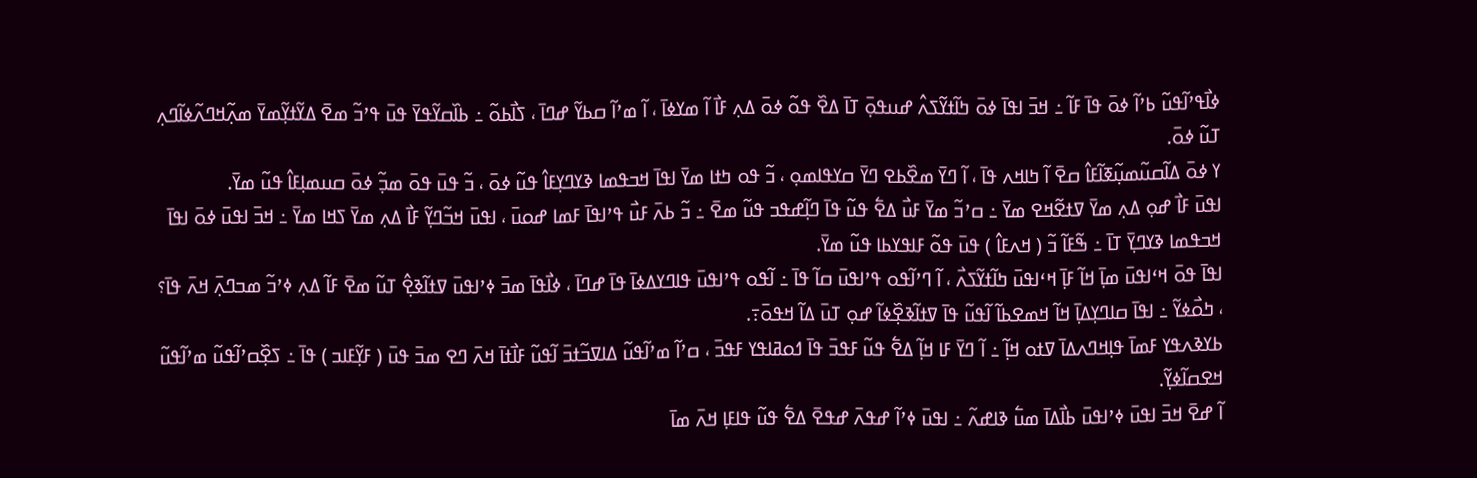ߦߊ߯ߟߴߊ߬ߟߎ߬ ߕߴߊ߬ ߦߋ߫ ߟߊ߫ ߓߊ߬ ߸ ߞߏ߫ ߊߟߊ߫ ߦߋ߫ ߤߊ߬ߙߌ߬ߖߍ߮ ߝߎߟߋ߲߫ ߠߊ߫ ߡߐ߰ ߟߋ߬ ߦߋ߫ ߡߍ߲ ߓߊ߯ ߊ߬ ߘߌߦߊ߫ ، ߊ߬ ߘߴߊ߬ ߛߕߌ߬ ߝߣߊ߫ ، ߖߊ߯ߕߋ߬ ߸ ߕߊ߰ߛߌ߬ߟߌ߫ ߟߎ߫ ߟߴߏ߬ ߘߐ߫ ߡߌ߬ߙߌ߲߬ߘߌ߫ ߘߍ߲߬ߞߣߍ߬ߦߊ߬ߣߍ߲ ߠߎ߬ ߦߋ߫.
ߌ ߦߋ߫ ߡߊ߬ߛߎ߬ߘߎ߲߬ߧߊ߬ߓߊ߮ ߛߐ߫ ߊ߬ ߤߊߞߍ ߟߊ߫ ، ߊ߬ ߣߌ߫ ߘߐ߰ߕߐ ߣߌ߫ ߛߌߟߊߘߋ߲ ، ߏ߬ ߟߋ ߤߙߊ ߘߌ߫ ߊߟߊ߫ ߞߏߟߘߊ ߢߌߣߌ߲ߓߊ߮ ߟߎ߬ ߦߋ߫ ، ߏ߬ ߟߎ߫ ߟߋ߫ ߘߏ߲߬ ߦߋ߫ ߛߎߘߊ߲ߓߊ߮ ߟߎ߬ ߘߌ߫.
ߊߟߎ߫ ߓߊ߯ ߝߋ߲ ߡߍ߲ ߘߌ߫ ߜߙߐ߬ߞߐ ߘߌ߫ ߸ ߛߴߏ߬ ߘߌ߫ ߓߎ߯ ߡߐ߱ ߟߎ߬ ߟߊ߫ ߣߊ߲߬ߝߟߏ ߟߎ߬ ߘߐ߫ ߸ ߏ߬ ߕߍ߫ ߓߎ߯ ߟߴߊߟߊ߫ ߓߘߊ ߝߋߎ߫ ، ߊߟߎ߫ ߞߏ߬ߣߌ߲߬ ߓߊ߯ ߡߍ߲ ߘߌ߫ ߖߞߊ ߘߌ߫ ߸ ߞߏ߫ ߊߟߎ߫ ߦߋ߫ ߊߟߊ߫ ߞߏߟߘߊ ߢߌߣߌ߲߫ ߠߊ߫ ߸ ߒ߬ߓߊ߬ ߏ߬ ( ߞߍߓߊ߮ ) ߟߎ߫ ߟߋ߬ ߓߊߟߌߕߊ ߟߎ߬ ߘߌ߫.
ߊߟߊ߫ ߟߋ߫ ߞߵߊߟߎ߫ ߘߊ߲߫ ߞߊ߬ ߓߊ߲߫ ߞߵߊߟߎ߫ ߤߊ߬ߙߌ߬ߖߍ߯ ، ߊ߬ ߣߴߊ߬ߟߋ ߟߴߊߟߎ߫ ߛߊ߬ ߟߊ߫ ߸ ߊ߬ߟߋ ߟߴߊߟߎ߫ ߟߊߣߌߡߦߊ߫ ߟߊ߫ ߝߣߊ߫ ، ߦߊ߯ߟߊ߫ ߘߏ߫ ߦߴߊߟߎ߫ ߜߙߊ߬ߢߐ߲߮ ߠߎ߬ ߘߐ߫ ߓߊ߬ ߡߍ߲ ߦߴߏ߬ ߘߏߣߍ߲߫ ߞߍ߫ ߟߊ߫؟ ، ߤߋ߯ߦߌ߬ ߸ ߊߟߊ߫ ߛߊߣߌ߲ߡߊ߲߫ ߞߊ߬ ߞߘߐߕߊ߬ ߊ߬ߟߎ߬ ߟߊ߫ ߜߙߊ߬ߢߐ߲߰ߦߊ߬ ߝߋ߲ ߠߎ߫ ߡߊ߬ ߞߟߋ߫߹.
ߕߌߢߍߟߌ ߓߘߊ߫ ߟߊ߲ߞߣߍߡߊ߫ ߜߙߋ ߞߊ߲߬ ߸ ߊ߬ ߣߌ߫ ߓߊ ߞߊ߲߬ ߡߐ߱ ߟߎ߬ ߓߟߏ߫ ߟߊ߫ ߗߋߥߊߟߌ ߓߟߏ߫ ، ߛߴߊ߬ ߘߴߊ߬ߟߎ߬ ߡߊߜߏ߬ߙߏ߫ ߊ߬ߟߎ߬ ߓߊ߯ߙߊ߫ ߞߍ߫ ߣߐ ߘߏ߫ ߟߎ߫ ( ߓߌ߲߬ߓߊߏ ) ߟߊ߫ ߸ ߖߐ߲߰ߛߴߊ߬ߟߎ߬ ߘߴߊ߬ߟߎ߬ ߞߐߛߊ߬ߦߌ߲߬.
ߊ߬ ߝߐ߫ ߞߏ߫ ߊߟߎ߫ ߦߴߊߟߎ߫ ߕߊ߯ߡߊ߫ ߘߎ߱ ߢߊߝߍ߬ ߸ ߊߟߎ߫ ߦߴߊ߬ ߝߟߍ߫ ߝߟߐ߫ ߡߐ߱ ߟߎ߬ ߟߊߓߊ߲ ߞߍ߫ ߘߊ߫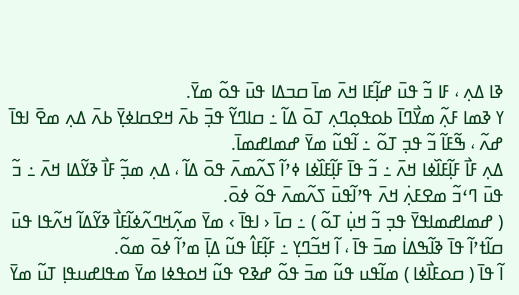ߢߊ ߡߍ߲ ، ߓߊ ߏ߬ ߟߎ߫ ߝߊ߲߬ߓߊ ߞߍ߫ ߘߊ߫ ߛߏߡߊ ߟߎ߫ ߟߋ߬ ߘߌ߫.
ߌ ߢߘߊ ߓߍ߲߬ ߘߌ߯ߣߊ߫ ߕߋߟߋ߲ߣߍ߲ ߠߋ߫ ߡߊ߬ ߸ ߛߊߣߌ߬ ߟߏ߲߫ ߕߍ߫ ߞߐߛߊߦߌ߲߫ ߕߍ߫ ߡߍ߲ ߘߐ߫ ߊߟߊ߫ ߝߍ߬ ، ߒ߬ߓߊ߬ ߏ߬ ߟߏ߲ ߠߋ߬ ߸ ߊ߬ߟߎ߬ ߘߌ߫ ߝߘߊߝߘߊ߫.
ߡߍ߲ ߓߊ߯ ߓߊ߲߬ߓߊ߰ߦߊ ߞߍ߫ ߸ ߏ߬ ߟߊ߫ ߓߊ߲߬ߓߊ߰ߦߊ ߦߴߊ߬ ߖߍ߬ߘߍ߫ ߟߋ߫ ߡߊ߬ ، ߡߍ߲ ߘߏ߲߬ ߓߊ߯ ߢߌ߬ߡߊ ߞߍ߫ ߸ ߏ߬ ߟߎ߫ ߣߵߏ߬ ߘߐߓߍ߲߭ ߞߍ߫ ߟߴߊ߬ߟߎ߫ ߖߍ߬ߘߍ߫ ߟߋ߬ ߦߋ߫.
( ߝߘߊߝߘߊߟߌ߫ ߟߏ߲ ߏ߬ ߞߎ߲߭ ߠߋ߬ ) ߸ ߛߊ߫ ‹ ߊߟߊ߫ › ߘߌ߫ ߘߍ߲߬ߞߣߍ߬ߦߊ߬ߓߊ߯ ߢߌ߬ߡߊ߬ ߞߍ߬ߟߊ ߟߎ߫ ߛߊ߬ߙߴߊ߬ ߟߊ߫ ߢߊ߬ߒߡߊ߭ ߘߏ߫ ߟߊ߫ ، ߊ߬ ߞߏ߬ߣߌ߲ ߸ ߓߊ߲߬ߓߊ߮ ߟߎ߬ ߡߊ߲߫ ߘߴߊ߬ ߦߋ߫ ߘߋ߬.
ߊ߬ ߟߊ߫ ( ߛߋߓߊ߯ߦߊ ) ߘߊ߬ߟߎ ߟߎ߬ ߘߏ߫ ߟߋ߬ ߝߢߐ ߟߎ߬ ߞߋߟߦߊ ߘߌ߫ ߘߟߊߝߎߟߊ߲ ߠߎ߬ ߘߌ߫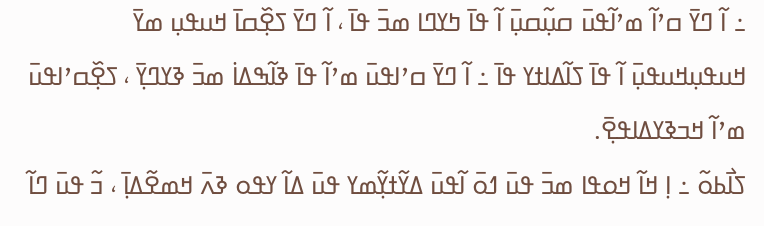߸ ߊ߬ ߣߌ߫ ߛߴߊ߬ ߘߴߊ߬ߟߎ߫ ߛߎ߲߬ߛߎ߲߫ ߊ߬ ߟߊ߫ ߤߌߣߊ ߘߏ߫ ߟߊ߫ ، ߊ߬ ߣߌ߫ ߖߐ߲߰ߛߊ߫ ߞߎߟߎ߲ ߘߌ߫ ߞߎߟߎ߲ߞߎߟߎ߲߫ ߊ߬ ߟߊ߫ ߖߊ߬ߡߊߙߌ ߟߊ߫ ߸ ߊ߬ ߣߌ߫ ߛߴߊߟߎ߫ ߘߴߊ߬ ߟߊ߫ ߢߊ߬ߒߡߊ߭ ߘߏ߫ ߢߌߣߌ߲߫ ، ߖߐ߲߰ߛߴߊߟߎ߫ ߘߴߊ߬ ߞߏߢߌߡߊߟߐ߲߫.
ߖߊ߯ߕߋ߬ ߸ ߊ߲ ߞߊ߬ ߞߋߟߊ ߘߏ߫ ߟߎ߫ ߗߋ߫ ߊ߬ߟߎ߫ ߡߌ߬ߙߌ߲߬ߘߌ ߟߎ߫ ߡߊ߬ ߌߟߋ ߢߍ߫ ߞߘߐ߬ߡߊ߲߫ ، ߏ߬ ߟߎ߫ ߣߊ߬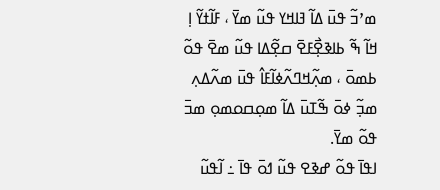ߘߴߏ߬ ߟߎ߫ ߡߊ߬ ߔߊߞߌ ߟߎ߬ ߘߌ߫ ، ߓߊ߬ߙߌ߬ ߊ߲ ߞߊ߬ ߒ߬ ߕߊߢߐ߲߯ߓߐ߫ ߛߐ߲߬ߡߊ ߟߎ߬ ߘߐ߫ ߟߋ߬ ߕߘߋ߫ ، ߘߍ߲߬ߞߣߍ߬ߦߊ߬ߓߊ߮ ߟߎ߫ ߘߍ߬ߡߍ߲ ߘߏ߲߬ ߦߋ߫ ߒ߬ߠߎ߫ ߡߊ߬ ߘߋ߲ߛߋߘߋ߲ ߘߏ߫ ߟߋ߬ ߘߌ߫.
ߊߟߊ߫ ߟߋ߬ ߝߢߐ ߟߎ߬ ߗߋ߫ ߟߊ߫ ߸ ߊ߬ߟߎ߬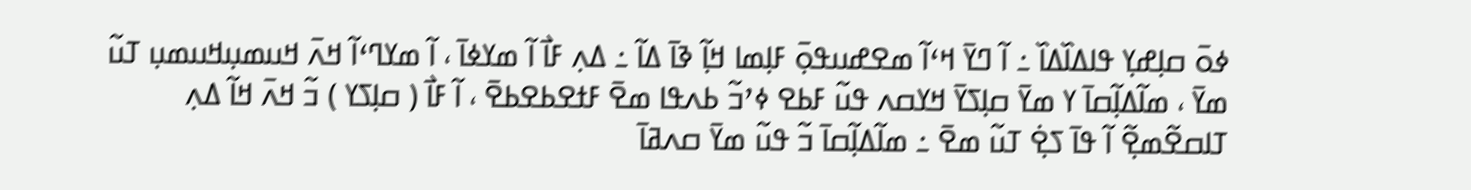ߦߋ߫ ߛߊ߲ߝߌ߲ ߟߊߡߊ߰ߡߊ߰ ߸ ߊ߬ ߣߌ߫ ߞߵߊ߬ ߘߐߝߎߟߋ߲߫ ߓߊ߲ߘߊ ߞߊ߲߬ ߢߊ߫ ߡߊ߬ ߸ ߡߍ߲ ߓߊ߯ ߊ߬ ߘߌߦߊ߫ ، ߊ߬ ߘߌߣߵߊ߬ ߞߍ߫ ߞߎߘߎ߲ߞߎߘߎ߲ ߠߎ߬ ߘߌ߫ ، ߘߊ߬ߡߊ߲߬ߛߊ߫ ߌ ߘߌ߫ ߛߊ߲ߖߌ߫ ߞߌߛߍ ߟߎ߬ ߓߕߐ ߦߴߏ߬ ߕߍߟߊ ߘߐ߫ ߓߙߐߕߐߕߐ߫ ، ߊ߬ ߓߊ߯ ( ߛߊ߲ߖߌ ) ߏ߬ ߞߍ߫ ߞߊ߬ ߡߍ߲ ߠߊߛߐ߬ߘߐ߲߬ ߊ߬ ߟߊ߫ ߖߐ߲߭ ߠߎ߬ ߘߐ߫ ߸ ߘߊ߬ߡߊ߲߬ߛߊ߫ ߏ߬ ߟߎ߬ ߘߌ߫ ߛߍߥߊ߫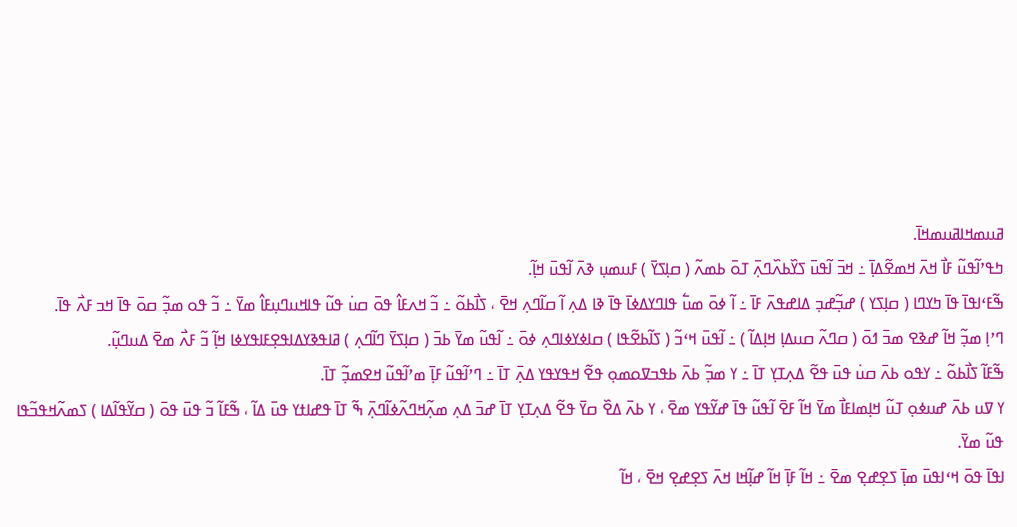ߥߎߘߞߊߥߎߘߞߊ߫.
ߤߟߴߊ߬ߟߎ߬ ߓߊ߯ ߞߍ߫ ߞߘߐ߬ߡߊ߲߫ ߸ ߞߏ߫ ߊ߬ߟߎ߫ ߖߌ߰ߕߍ߰ߣߍ߲߫ ߠߋ߫ ߕߘߍ߬ ( ߛߊ߲ߖߌ߫ ) ߓߎߘߎ߲ ߢߍ߫ ߊ߬ߟߎ߫ ߞߊ߲߬.
ߒ߬ߓߵߊߟߊ߫ ߟߊ߫ ߤߌߣߊ ( ߛߊ߲ߖߌ ) ߝߏ߲߬ߝߏ߲ ߡߊߝߟߍ߫ ߓߊ߫ ߸ ߊ߬ ߦߋ߫ ߘߎ߱ ߟߊߣߌߡߦߊ߫ ߟߊ߫ ߢߊ ߡߍ߲ ߊ߬ ߛߊ߬ߣߍ߲ ߞߐ߫ ، ߖߊ߯ߕߋ߬ ߸ ߏ߬ ߞߍߓߊ߮ ߟߋ߫ ߛߎ߭ ߟߎ߬ ߟߊߞߎߣߎ߲ߓߊ߮ ߘߌ߫ ߸ ߏ߬ ߟߋ ߘߏ߲߬ ߛߋ߫ ߟߊ߫ ߞߏ ߓߍ߯ ߟߊ߫.
ߣߴߊ߲ ߘߏ߲߬ ߞߊ߬ ߝߢߐ ߘߏ߫ ߗߋ߫ ( ߛߣߍ߬ ߛߎߡߊ߲ ߞߊ߲ߡߊ߬ ) ߸ ߊ߬ߟߎ߫ ߞߵߏ߬ ( ߖߊ߬ߕߐ߬ߟߊ ) ߛߊߦߌߦߊߣߍ߲ ߦߋ߫ ߸ ߊ߬ߟߎ߬ ߘߌ߫ ߕߏ߫ ( ߛߊ߲ߖߌ߫ ߣߊ߬ߣߍ߲ ) ߥߊߟߢߌߡߊߟߐ߲ߓߊߟߌߦߊ ߞߊ߲߬ ߏ߬ ߓߍ߯ ߘߐ߫ ߡߎߣߎ߲߬.
ߒ߬ߓߊ߬ ߖߊ߯ߕߋ߬ ߸ ߌߟߋ ߕߍ߫ ߛߎ߭ ߟߎ߫ ߟߐ߬ ߡߍ߲ߠߌ߲ ߠߊ߫ ߸ ߌ ߘߏ߲߬ ߕߍ߫ ߕߟߏߜߋߘߋ߲ ߟߐ߬ ߞߟߌߟߌ ߡߍ߲߫ ߠߊ߫ ߸ ߣߴߊ߬ߟߎ߬ ߓߊ߲߫ ߘߴߊ߬ߟߎ߬ ߞߐߘߏ߲߬ ߠߊ߫.
ߌ ߜߎ ߕߍ߫ ߝߎߦߋ߲ ߠߎ߬ ߞߊ߲ߘߊߓߊ߯ ߘߌ߫ ߞߊ߬ ߓߐ߫ ߊ߬ߟߎ߬ ߟߊ߫ ߝߌ߬ߟߌ ߘߐ߫ ، ߌ ߕߍ߫ ߡߐ߰ ߛߌ߫ ߟߐ߬ ߡߍ߲ߠߌ߲ ߠߊ߫ ߝߏ߫ ߡߍ߲ ߘߍ߲߬ߞߣߍ߬ߦߊ߬ߣߍ߲߫ ߒ߬ ߠߊ߫ ߟߝߊߙߌ ߟߎ߫ ߡߊ߬ ، ߒ߬ߓߊ߬ ߏ߬ ߟߎ߫ ߟߋ߫ ( ߛߌ߬ߟߊ߬ߡߊ ) ߖߘߍ߬ߞߟߏ߬ߟߊ ߟߎ߬ ߘߌ߫.
ߊߟߊ߫ ߟߋ߫ ߞߵߊߟߎ߫ ߘߊ߲߫ ߖߐ߲ߝߐ߲ ߘߐ߫ ߸ ߞߊ߬ ߓߊ߲߫ ߞߊ߬ ߝߊ߲߬ߞߊ ߞߍ߫ ߖߐ߲ߝߐ߲ ߞߐ߫ ، ߞߊ߬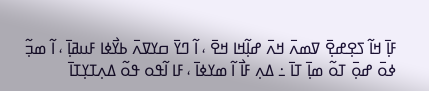ߓߊ߲߫ ߞߊ߬ ߖߐ߲ߝߐ߲߫ ߜߘߍ߫ ߞߍ߫ ߝߊ߲߬ߞߊ ߞߐ߫ ، ߊ߬ ߣߌ߫ ߛߌߜߍ߫ ߕߌ߯ߦߊ ߓߎߥߊ߲߫ ، ߊ߬ ߘߏ߲߬ ߦߋ߫ ߝߋ߲߫ ߠߋ߬ ߘߊ߲߫ ߠߊ߫ ߸ ߡߍ߲ ߓߊ߯ ߊ߬ ߘߌߦߊ߫ ، ߓߊ ߊ߬ߟߋ ߟߋ߬ ߡߍ߲ߠߌ߲ߠߊ߫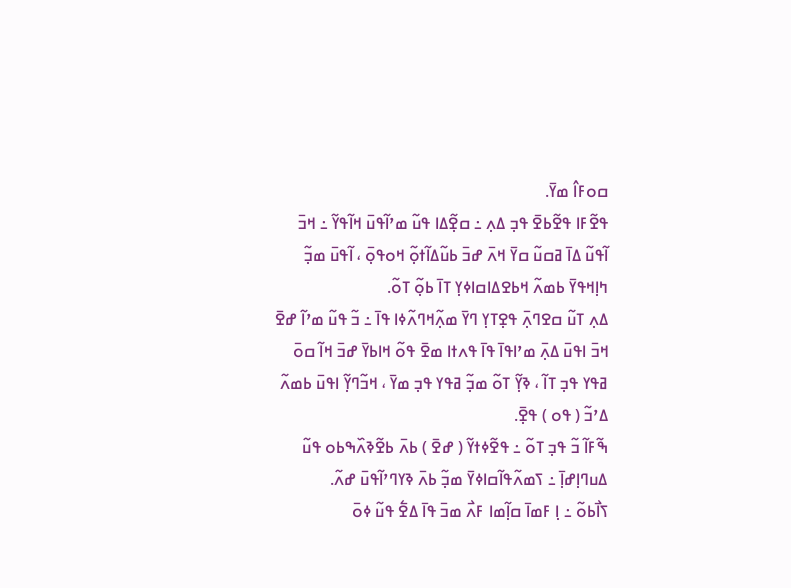ߛߋߓߊ߮ ߘߌ߫.
ߟߐ߬ߓߊ ߟߐ߬ߕߐ߫ ߟߏ߲ ߡߍ߲ ߸ ߛߐ߲߬ߡߊ ߟߎ߬ ߘߴߊ߬ߟߎ߫ ߞߊ߬ߟߌ߬ ߸ ߞߏ߫ ߊ߬ߟߎ߬ ߡߊ߫ ߥߛߎ߬ ߛߌ߫ ߞߍ߫ ߝߏ߫ ߕߎ߬ߡߊ߬ߙߋ߲߬ ߞߋߟߋ߲߫ ، ߊ߬ߟߎ߫ ߘߏ߲߬ ߤߊ߲ߞߟߌ߫ ߕߘߍ߬ ߞߕߐߡߊߛߊߦߌ߲ ߠߊ߫ ߕߋ߲߬ ߠߋ߬.
ߡߍ߲ ߠߎ߬ ߛߐߣߍ߲߫ ߟߐ߲ߠߌ߲ ߣߌ߫ ߘߍ߲߬ߞߣߍ߬ߦߊ ߟߊ߫ ߸ ߏ߬ ߟߎ߬ ߘߴߊ߬ ߝߐ߫ ߞߏ߫ ߊߟߎ߫ ߡߍ߲߫ ߘߴߊߟߊ߫ ߟߊ߫ ߟߍߙߊ ߘߐ߫ ߟߋ߬ ߞߊߕߌ߫ ߝߏ߫ ߞߊ߬ ߛߋ߫ ߥߟߌ ߟߏ߲ ߠߊ߬ ، ߢߌ߲߬ ߠߋ߬ ߘߏ߲߬ ߥߟߌ ߟߏ߲ ߘߌ߫ ، ߞߏ߬ߣߌ߲߬ ߊߟߎ߫ ߕߘߍ߬ ߡߴߏ߬ ( ߟߋ ) ߟߐ߲߫.
ߒ߬ߓߊ߬ ߏ߬ ߟߏ߲ ߠߋ߬ ߸ ߟߐ߬ߦߙߌ߬ ( ߝߐ߫ ) ߕߍ߫ ߕߐ߬ߢߍ߰ߒߕߋ ߟߎ߬ ߡߎߣߊ߲ߝߊ߲߫ ߸ ߖߘߍ߬ߟߊ߬ߛߊߦߌ߫ ߘߏ߲߬ ߕߍ߫ ߢߌߣߴߊ߬ߟߎ߫ ߝߍ߬.
ߖߊ߯ߕߋ߬ ߸ ߊ߲ ߓߘߊ߫ ߛߊ߲߬ߘߊ ߓߍ߯ ߘߏ߫ ߟߊ߫ ߡߐ߱ ߟߎ߬ ߦߋ߫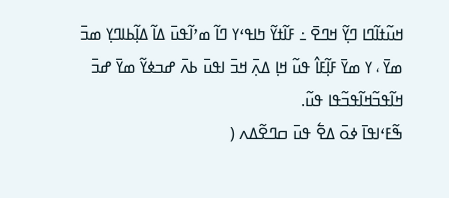ߞߎ߬ߙߊ߬ߣߊ ߣߌ߲߬ ߞߣߐ߫ ߸ ߓߊ߬ߙߌ߬ ߤߊߟߵߌ ߣߊ߬ ߘߴߊ߬ߟߎ߫ ߡߊ߬ ߡߊ߲߬ߕߊߣߌ߲ ߘߏ߫ ߘߌ߫ ، ߌ ߘߌ߫ ߓߊ߲߬ߓߊ߮ ߟߎ߬ ߞߊ߲ ߡߍ߲߫ ߞߏ߫ ߊߟߎ߫ ߕߍ߫ ߝߏߦߌ߬ ߘߌ߫ ߝߏ߫ ߞߊ߬ߟߏ߬ߞߊ߬ߟߏ߬ߟߊ ߟߎ߬.
ߒ߬ߓߵߊߟߊ߫ ߦߋ߫ ߡߐ߱ ߟߎ߫ ߛߣߐ߬ߡߍ (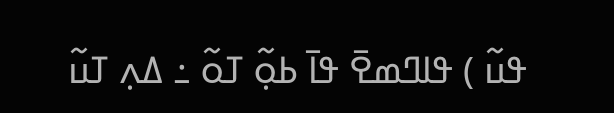ߟߎ߬ ) ߟߊߣߘߐ߫ ߟߊ߫ ߕߋ߲߬ ߠߋ߬ ߸ ߡߍ߲ ߠߎ߬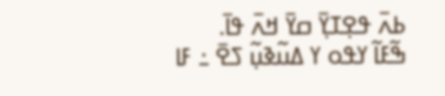ߕߍ߫ ߟߐ߲ߠߌ߲߫ ߛߌ߫ ߞߍ߫ ߟߊ߫.
ߒ߬ߓߊ߬ ߌߟߋ ߌ ߡߎ߬ߢߎ߲߬ ߖߐ߫ ߸ ߓߊ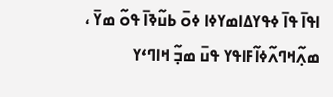ߊߟߊ߫ ߟߊ߫ ߦߟߌߡߊߘߌߦߊ ߦߋ߫ ߕߎ߬ߢߊ߫ ߟߋ߬ ߘߌ߫ ، ߘߍ߲߬ߞߣߍ߬ߦߊ߬ߓߊߟߌ ߟߎ߫ ߘߏ߲߬ ߞߊߣߵߌ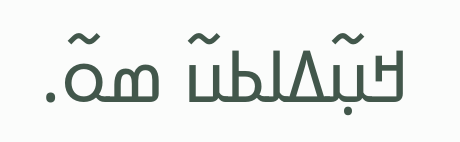ߞߎ߲߬ߡߊߕߎ߬ ߘߋ߬.